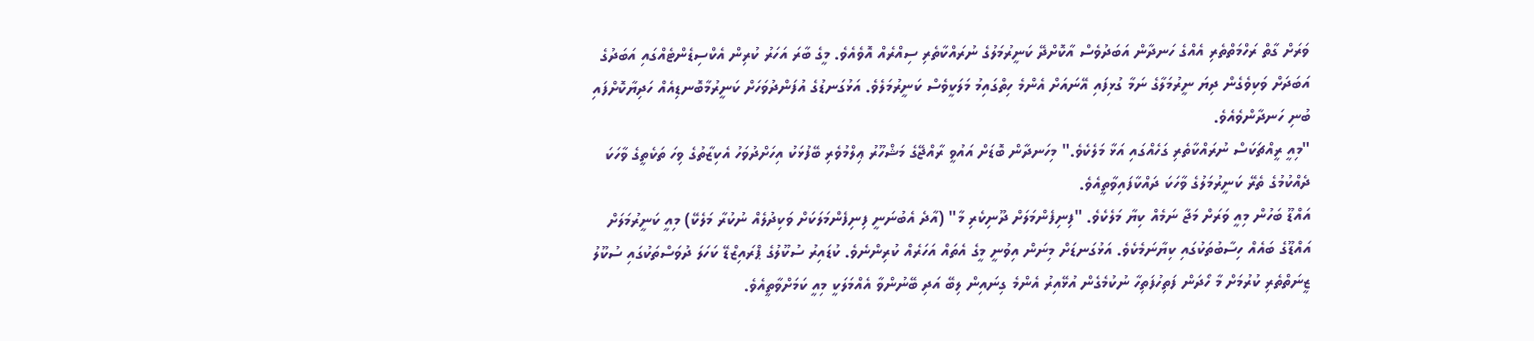ވަރަށް ގާތް ރަހްމަތްތެރި އެއްގެ ހަނދާން އަބަދުވެސް އާކޮށްދޭ ކަނީރުމަލުގެ ނުރައްކާތެރި ސިއްރެއް އޮވެއެވެ. މީގެ ބާރަ އަހަރު ކުރިން އެކްސިޑެންޓެއްގައި އަބަދުގެ އަބަދަށް ވަކިވެގެން ދިޔަ ނީރުމަލާގެ ނަމާ ގުޅިފައި އޭނައަށް އެންމެ ހިތްގައިމު މަލަކީވެސް ކަނީރުމަލެވެ. އަޅުގަނޑުގެ އުފަންދުވަހަށް ކަނީރުމާބޮނޑިއެއް ހަދިޔާކޮށްފައި ބުނި ހަނދާންވެއެވެ.
"މިއީ ރީއްޗަކަސް ނުރައްކާތެރި ގަހެއްގައި އަޅާ މަލެކެވެ." މިހަނދާން ބޮޑަށް އައުވީ ރާއްޖޭގެ މަޝްހޫރު ޢިލްމުވެރި ބޭފުޅަކު އިހަށްދުވަހު އެކިޒާތުގެ ވިހަ ތަކެތީގެ ވާހަކަ ދެއްކުމުގެ ތެރޭ ކަނީރުމަލުގެ ވާހަކަ ދައްކާފައިވާތީއެވެ.
އައްޑޫ ބަހުން މިއީ ވަރަށް މަޖާ ނަމެއް ކިޔާ މަލެކެވެ. "ފިނިފެންމަލަށް ދޫނިކެރި މާ" (އާދެ އެބުނަނީ ފިނިފެންމަލަކަށް ވަކިދުލެއް ނުކުރާ މަލެކޭ) މިއީ ކަނީރުމަލަށް އައްޑޫގެ ބައެއް ހިސާބުތަކުގައި ކިޔާނަމެކެވެ. އަޅުގަނޑަށް މިނަން އިވުނީ މީގެ އެތައް އަހަރެއް ކުރިންނެވެ. ކުޑައިރު ސުކޫލުގެ ޕްރައިޒްޑޭ ކަހަލަ ދުވަސްތަކުގައި ސުކޫލު ޒީނަތްތެރި ކުރުމަށް މާ ހޯދަން ފަތިހުފަތިހާ ނުކުމެގެން އުޅޭއިރު އެންމެ ގިނައިން ލިބޭ އަދި ބޭނުންވާ އެއްމަލަކީ މިއީ ކަމަށްވާތީއެވެ.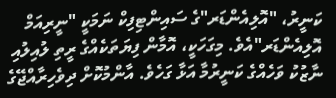ކަނީރު، "އޮލިއެންޑަރ"ގެ ސައިންޓިފިކް ނަމަކީ "ނީރިއަމް އޮލިއެންޑަރ"އެވެ. މިގަހަކީ، އޮމާން ފިޔަތަކެއްގެ ރީތި ލުއިލުއި ނާޒުކު ވަހެއްގެ ކަނީރުމާ އަޅާ ގަހެވެ. އާންމުކޮށް ދިވެހިރާއްޖޭގެ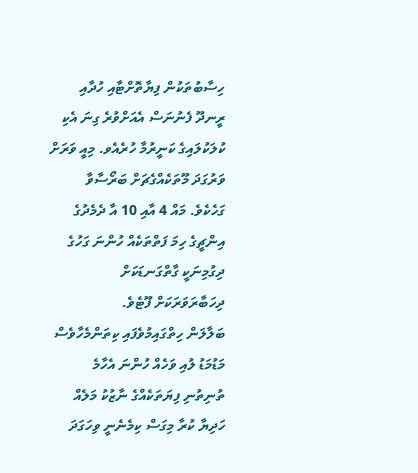ހިސާބުތަކުން ފިޔާތޮށްޓާއި ހުދާއި ރީނދޫ ފެނުނަސް އެއަށްވުރެ ގިނަ އެކި ކުލަކުލައިގެ ކަނީރުމާ ހުރެއެވ. މިއީ ވަރަށް ވަރުގަދަ މޫތަކެއްގެޗަށް ބަރޯސާވާ ގަހެކެވެ. މައް 4 އާއި 10 އާ ދެމެދުގެ އިންޗީގެ ހިމަ ފަތްތަކެއް ހުންނަ ގަހުގެ ދިގުމިނަކީ ގާތްގަނޑަކަށް ދިހަބާރަވަރަކަށް ފޫޓެވެ.
ބަލާލަން ހިތްގައިމުވެފައި ކިތަންމެހާވެސް މަޑުމަޑު ލުއި ވަހެއް ހުންނަ އެހާމެ ތުނިތުނި ފިޔަތަކެއްގެ ނާޒުކު މަލެއް ހަދިޔާ ކުރާ މިގަސް ކިމެނެނީ ވިހަގަދަ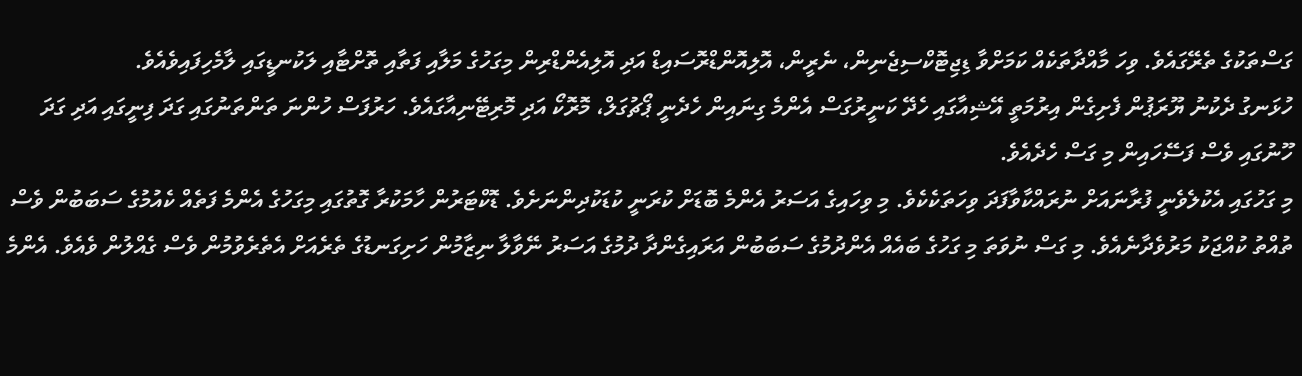ގަސްތަކުގެ ތެރޭގައެވެ. ވިހަ މާއްދާތަކެއް ކަމަށްވާ ޑިޖިޓޮކްސިޖެނިން، ނެރީން، އޮލިއޮންޑްރޮސައިޑް އަދި އޮލިއެންޑްރިން މިގަހުގެ މަލާއި ފަތާއި ތޮށްޓާއި ލަކުނޑީގައި ލާމެހިފައިވެއެވެ.
ހުޅަނގު ދެކުނު ޔޫރަޕުން ފެށިގެން އިރުމަތީ އޭޝިއާގައި ހެދޭ ކަނީރުގަސް އެންމެ ގިނައިން ހެދެނީ ޕޯޗުގަލް، މޮރޮކޯ އަދި މޮރިޓޭނިއާގައެވެ. ހަރުފަސް ހުންނަ ތަންތަނުގައި ގަދަ ފިނީގައި އަދި ގަދަ ހޫނުގައި ވެސް ފަސޭހައިން މި ގަސް ހެދެއެވެ.
މި ގަހުގައި އެކުލެވެނީ ފުރާނައަށް ނުރައްކާވާފަދަ ވިހަތަކެކެވެ. މި ވިހައިގެ އަސަރު އެންމެ ބޮޑަށް ކުރަނީ ކުޑަކުދިންނަށެވެ. ޑޮކްޓަރުން ހާމަކުރާ ގޮތުގައި މިގަހުގެ އެންމެ ފަތެއް ކެއުމުގެ ސަބަބުން ވެސް ތުއްތު ކުއްޖަކު މަރުވެދާނެއެވެ. މި ގަސް ނުވަތަ މި ގަހުގެ ބައެއް އެންދުމުގެ ސަބަބުން އަރައިގެންދާ ދުމުގެ އަސަރު ނޭވާލާ ނިޒާމުން ހަށިގަނޑުގެ ތެރެއަށް އެތެރެވުމުން ވެސް ގެއްލުން ވެއެވެ. އެންމެ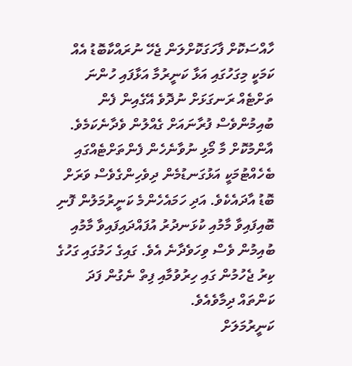ހާއްސަކޮށް ފާހަގަކޮށްލަން ޖެހޭ ނުރައްކާބޮޑު އެއް ކަމަކީ މިގަހުގައި އަޅާ ކަނީރުމާ އަޅާފައި ހުންނަ ތަށްޓެއް ރަނގަޅަށް ނުދޮވެ އޭގެއިން ފެން ބުއިމުންވެސް ފުރާނައަށް ގެއްލުން ވެދާނެކަމެވެ. އާންމުކޮށް މާ މޯޅި ނުވާނެހެން ފެންތަށްޓެއްގައި ބެހެއްޓުމަކީ އަޅުގަނޑުމެން ދިވެހިންގެވެސް ވަރަށް ބޮޑު އާދައެކެވެ. އަދި ހަމައެހެންމެ ކަނީރުމަލުން ފޮނި ބޮއިފައިވާ މާމުއި ކުޅަނދުރު އުފައްދައިފައިވާ މާމުއި ބުއިމުން ވެސް ވިހަވެދާނެ އެވެ. ގައިގެ ހަމުގައި ގަހުގެ ކިރު ޖެހުމުން ގައި ހިރުވުމާއި ފިތް ނެގުން ފަދަ ކަންތައް ދިމާވެއެވެ.
ކަނީރުމަލަށް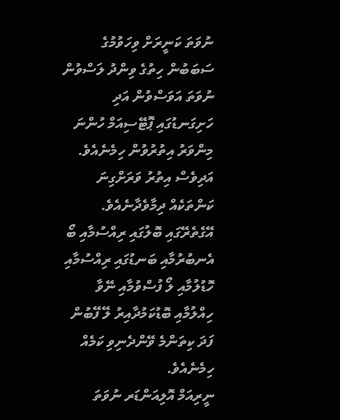ނުވަތަ ކަނީރަށް ވިހަވުމުގެ ސަބަބުން ހިތުގެ ވިންދު ލަސްވުން ނުވަތަ އަވަސްވުން އަދި ހަށިގަނޑުގައި ޕޮޓޭސިއަމް ހުންނަ މިންވަރު އިތުރުވުން ހިމެނެއެވެ. އަދިވެސް އިތުރު ވަރަށްގިނަ ކަންތަކެއް ދިމާވެދާނެއެވެ. އޭގެތެރޭގައި ބޮލުގައި ރިއްސުމާއި ބޯ އެނބުރުމާއި ބަނޑުގައި ރިއްސުމާއި ހޮޑުލުމާއި ލޯ ފުސްވުމާއި ނޭވާ ހިއްލުމާއި ބޮޑުކަމުދާއިރު ލޭ ފޭބުން ފަދަ ކިތަންމެ ވޭންދެނިވި ކަމެއް ހިމެނެއެވެ.
ނީރިއަމް އޮލިއަންޑަރ ނުވަތަ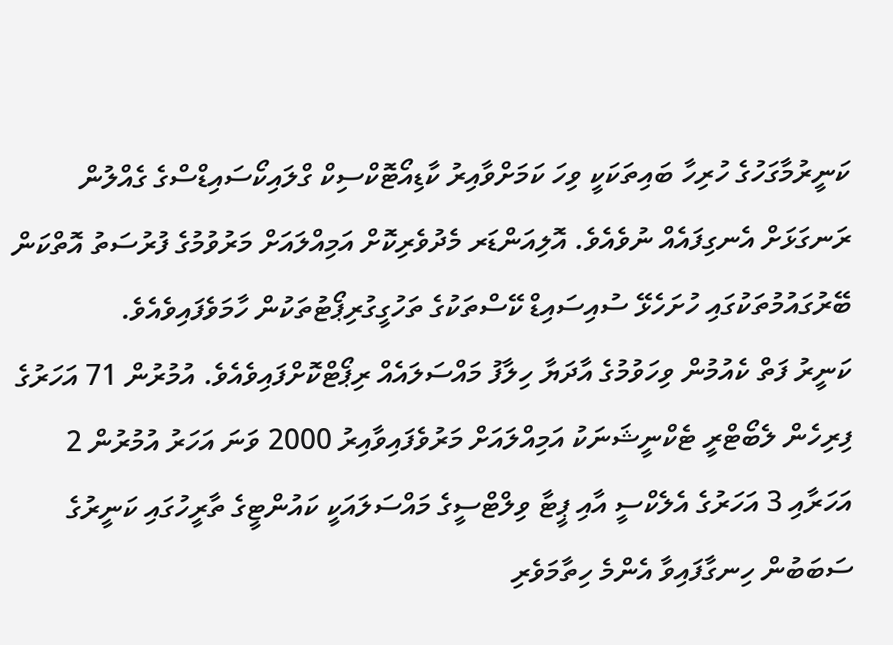ކަނީރުމާގަހުގެ ހުރިހާ ބައިތަކަކީ ވިހަ ކަމަށްވާއިރު ކާޑިއޯޓޮކްސިކް ގްލައިކޯސައިޑްސްގެ ގެއްލުން ރަނގަޅަށް އެނގިފައެއް ނުވެއެވެ. އޮލިއަންޑަރ މެދުވެރިކޮށް އަމިއްލައަށް މަރުވުމުގެ ފުރުސަތު އޮތްކަން ބޭރުގައުމުތަކުގައި ހުށަހެޅޭ ސުއިސައިޑް ކޭސްތަކުގެ ތަހުގީގުރިޕޯޓުތަކުން ހާމަވެފައިވެއެވެ.
ކަނީރު ފަތް ކެއުމުން ވިހަވުމުގެ އާދަޔާ ހިލާފު މައްސަލައެއް ރިޕޯޓްކޮށްފައިވެއެވެ. އުމުރުން 71 އަހަރުގެ ފިރިހެން ލެބޯޓްރީ ޓެކްނީޝަނަކު އަމިއްލައަށް މަރުވެފައިވާއިރު 2000 ވަނަ އަހަރު އުމުރުން 2 އަހަރާއި 3 އަހަރުގެ އެލެކްސީ އާއި ޕީޓާ ވިލްޓްސީގެ މައްސަލައަކީ ކައުންޓީގެ ތާރީހުގައި ކަނީރުގެ ސަބަބުން ހިނގާފައިވާ އެންމެ ހިތާމަވެރި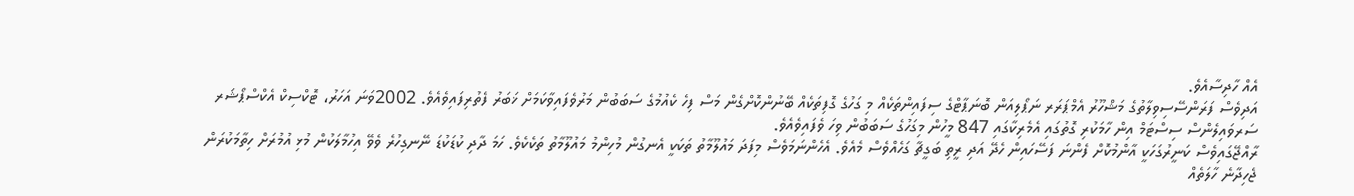އެއް ހާދިސާއެވެ.
އަދިވެސް ފަރަންސޭސިވިލާތުގެ މަޝްހޫރު އެމްޕަރަރ ނަޕޯލިއަން ބޮނަޕާޓްގެ ސިފައިންތަކެއް މި ގަހުގެ ގޮފިތަކެއް ބޭނުންކޮށްގެން މަސް ފިހެ ކެއުމުގެ ސަބަބުން މަރުވެފައިވާކަމަށް ޚަބަރު ފެތުރިފައިވެއެވެ. 2002ވަނަ އަހަރު، ޓޮކްސިކް އެކްސްޕޯޝަރ ސަރވައިލެންސް ސިސްޓަމް އިން ހާމަކުރި ގޮތުގައި އެމެރިކާގައި 847 މީހުން މިގަހުގެ ސަބަބުން ވިހަ ވެފައިވެއެވެ.
ރާއްޖޭގައިވެސް ކަނީރުގަހަކީ އާންމުކޮށް ފެންނަ ފަސޭހައިން ހެދޭ އަދި ރީތި ބަގީޗާ ގަހެއްވެސް މެއެވެ. އެހެންނަމަވެސް މިފަދަ މައުލޫމާތު ތަކަކީ އެނގުން މުހިންމު މައުލޫމާތު ތަކެކެވެ. ހަމަ ދާދި ކުޑަކުޑަ ނޭނގިހުރެ ވެވޭ އިހުމާލަކުން މުޅި އުމުރަށް ހިތާމަކުރަން ޖެހިދާނެ ހާލަތެއް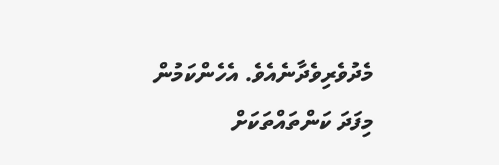މެދުވެރިވެދާނެއެވެ. އެހެންކަމުން މިފަދަ ކަންތައްތަކަށް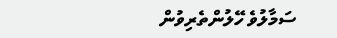ސަމާލުވެ ހޭލުންތެރިވުން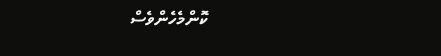ކޮންމެހެންވެސް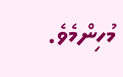މުހިންމެވެ.